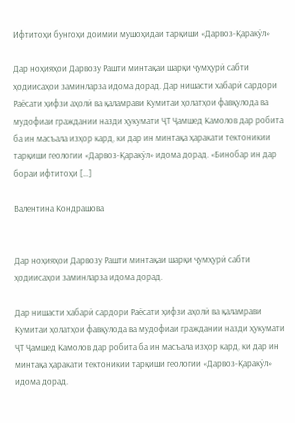Ифтитоҳи бунгоҳи доимии мушоҳидаи тарқиши «Дарвоз-Қаракӯл»

Дар ноҳияҳои Дарвозу Рашти минтақаи шарқи ҷумҳурӣ сабти ҳодиисаҳои заминларза идома дорад. Дар нишасти хабарӣ сардори Раёсати ҳифзи аҳолӣ ва қаламрави Кумитаи ҳолатҳои фавқулода ва мудофиаи граждании назди ҳукумати ҶТ Ҷамшед Камолов дар робита ба ин масъала изҳор кард, ки дар ин минтақа ҳаракати тектоникии тарқиши геологии «Дарвоз-Қаракӯл» идома дорад. «Бинобар ин дар бораи ифтитоҳи […]

Валентина Кондрашова


Дар ноҳияҳои Дарвозу Рашти минтақаи шарқи ҷумҳурӣ сабти ҳодиисаҳои заминларза идома дорад.

Дар нишасти хабарӣ сардори Раёсати ҳифзи аҳолӣ ва қаламрави Кумитаи ҳолатҳои фавқулода ва мудофиаи граждании назди ҳукумати ҶТ Ҷамшед Камолов дар робита ба ин масъала изҳор кард, ки дар ин минтақа ҳаракати тектоникии тарқиши геологии «Дарвоз-Қаракӯл» идома дорад.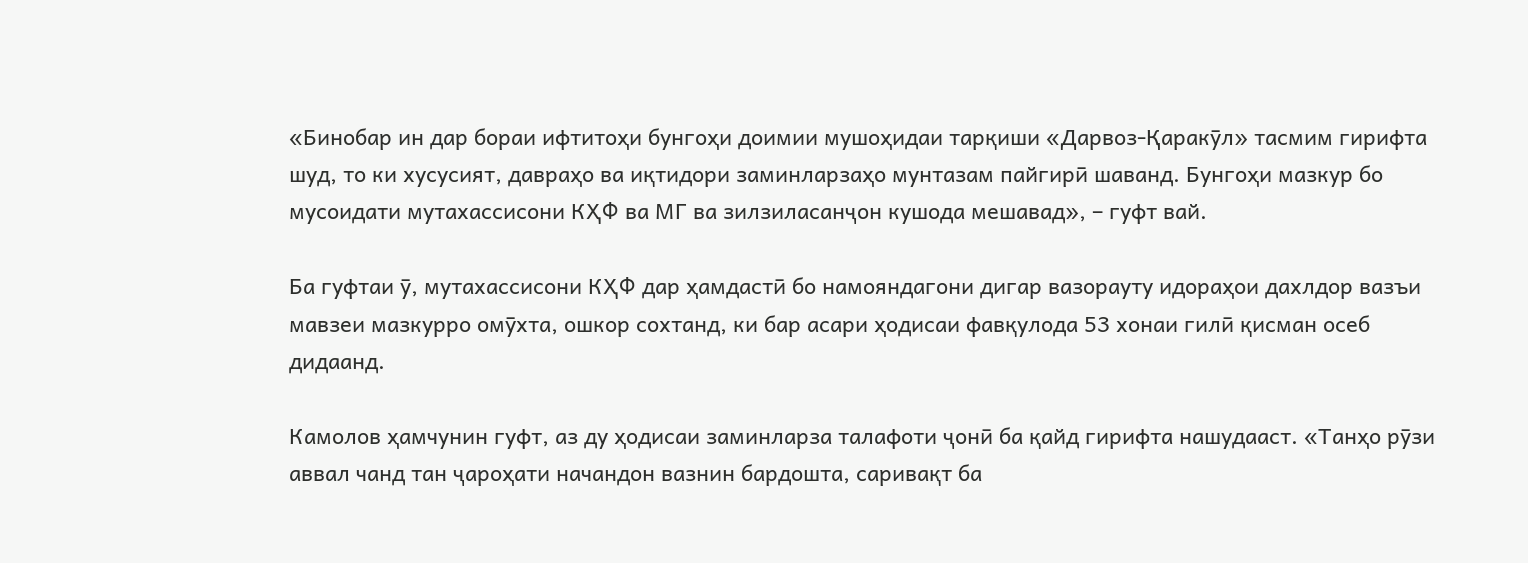«Бинобар ин дар бораи ифтитоҳи бунгоҳи доимии мушоҳидаи тарқиши «Дарвоз-Қаракӯл» тасмим гирифта шуд, то ки хусусият, давраҳо ва иқтидори заминларзаҳо мунтазам пайгирӣ шаванд. Бунгоҳи мазкур бо мусоидати мутахассисони КҲФ ва МГ ва зилзиласанҷон кушода мешавад», – гуфт вай.

Ба гуфтаи ӯ, мутахассисони КҲФ дар ҳамдастӣ бо намояндагони дигар вазорауту идораҳои дахлдор вазъи мавзеи мазкурро омӯхта, ошкор сохтанд, ки бар асари ҳодисаи фавқулода 53 хонаи гилӣ қисман осеб дидаанд.

Камолов ҳамчунин гуфт, аз ду ҳодисаи заминларза талафоти ҷонӣ ба қайд гирифта нашудааст. «Танҳо рӯзи аввал чанд тан ҷароҳати начандон вазнин бардошта, саривақт ба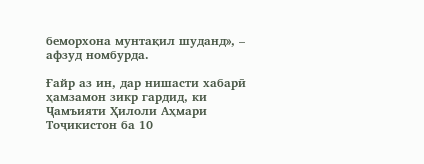беморхона мунтақил шуданд», – афзуд номбурда.

Ғайр аз ин, дар нишасти хабарӣ ҳамзамон зикр гардид, ки Ҷамъияти Ҳилоли Аҳмари Тоҷикистон ба 10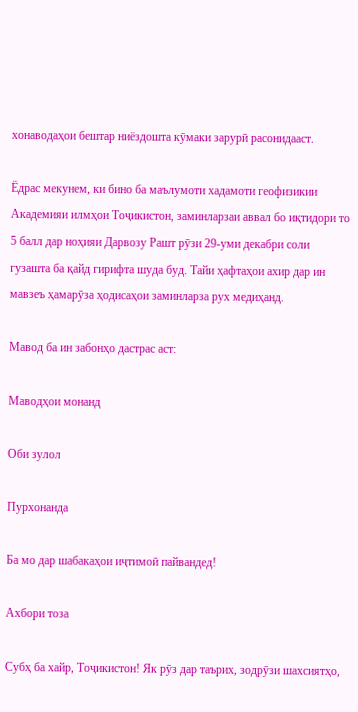хонаводаҳои бештар ниёздошта кӯмаки зарурӣ расонидааст.

Ёдрас мекунем, ки бино ба маълумоти хадамоти геофизикии Академияи илмҳои Тоҷикистон, заминларзаи аввал бо иқтидори то 5 балл дар ноҳияи Дарвозу Рашт рӯзи 29-уми декабри соли гузашта ба қайд гирифта шуда буд. Тайи ҳафтаҳои ахир дар ин мавзеъ ҳамарӯза ҳодисаҳои заминларза рух медиҳанд.

Мавод ба ин забонҳо дастрас аст:

Маводҳои монанд

Оби зулол

Пурхонанда

Ба мо дар шабакаҳои иҷтимоӣ пайвандед!

Ахбори тоза

Субҳ ба хайр, Тоҷикистон! Як рӯз дар таърих, зодрӯзи шахсиятҳо,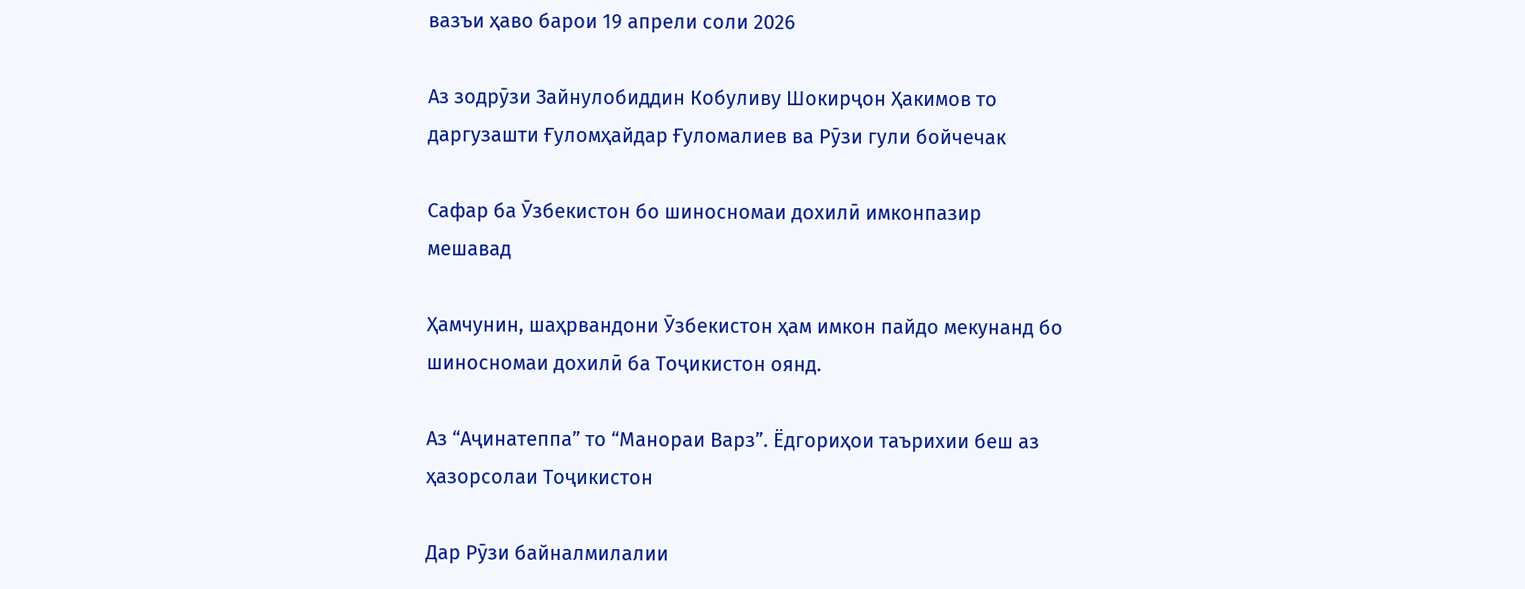вазъи ҳаво барои 19 апрели соли 2026

Аз зодрӯзи Зайнулобиддин Кобуливу Шокирҷон Ҳакимов то даргузашти Ғуломҳайдар Ғуломалиев ва Рӯзи гули бойчечак

Сафар ба Ӯзбекистон бо шиносномаи дохилӣ имконпазир мешавад

Ҳамчунин, шаҳрвандони Ӯзбекистон ҳам имкон пайдо мекунанд бо шиносномаи дохилӣ ба Тоҷикистон оянд.

Аз “Аҷинатеппа” то “Манораи Варз”. Ёдгориҳои таърихии беш аз ҳазорсолаи Тоҷикистон

Дар Рӯзи байналмилалии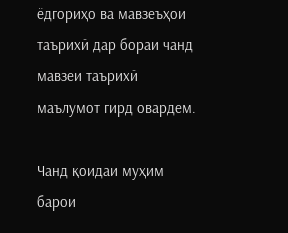ёдгориҳо ва мавзеъҳои таърихӣ дар бораи чанд мавзеи таърихӣ маълумот гирд овардем.

Чанд қоидаи муҳим барои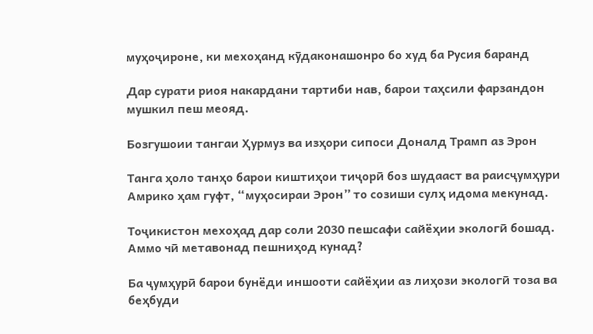муҳоҷироне, ки мехоҳанд кӯдаконашонро бо худ ба Русия баранд

Дар сурати риоя накардани тартиби нав, барои таҳсили фарзандон мушкил пеш меояд.

Бозгушоии тангаи Ҳурмуз ва изҳори сипоси Доналд Трамп аз Эрон

Танга ҳоло танҳо барои киштиҳои тиҷорӣ боз шудааст ва раисҷумҳури Амрико ҳам гуфт, “муҳосираи Эрон” то созиши сулҳ идома мекунад.

Тоҷикистон мехоҳад дар соли 2030 пешсафи сайёҳии экологӣ бошад. Аммо чӣ метавонад пешниҳод кунад?

Ба ҷумҳурӣ барои бунёди иншооти сайёҳии аз лиҳози экологӣ тоза ва беҳбуди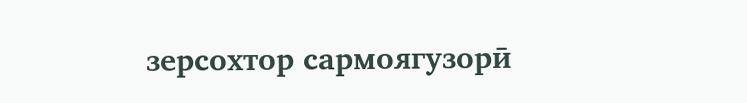зерсохтор сармоягузорӣ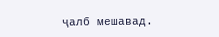ҷалб мешавад.